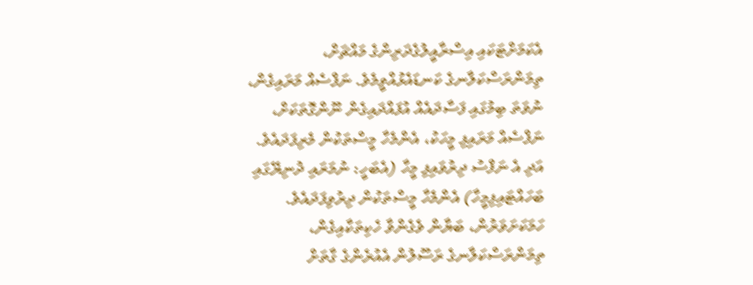އެކަމަށްޓަކައި އިސްރާއީލުގެދަރިންގެ މައްޗަށް، ތިމަންރަސްކަލާނގެ ކަނޑައެޅުއްވީމެވެ. ނަފްސެއް މަރައިގެން، ނުވަތަ ބިމުގައި ފަސާދައެއް އުފައްދައިގެން ނޫންގޮތަކަށް، ނަފްސެއް މަރައިފި މީހަކު، އެންމެހާ މީސްތަކުން މެރިފަދައެވެ. އަދި އެ ނަފްސު ދިރުވައިފި މީހާ (އެބަހީ: ނުމަރައި ދުނިޔޭގައި ބަހައްޓައިފިމީހާ) އެންމެހާ މީސްތަކުން ދިރުވިފަދައެވެ. ހަމަކަށަވަރުން، ބަޔާން ވެގެންވާ ހެކިތަކާއިގެން، ތިމަންރަސްކަލާނގެ ރަސޫލުން އެއުރެންގެ ގާތަށް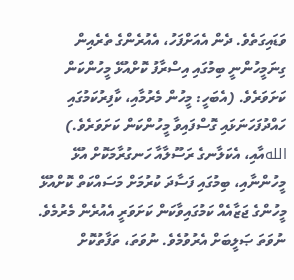ވަޑައިގަތެވެ. ދެން އެއަށްފަހު، އެއުރެންގެ ތެރެއިން ގިނަމީހުންނީ ބިމުގައި އިސްރާފު ކޮށްއުޅޭ މީހުންކަން ކަށަވަރެވެ. (އެބަހީ: މީހުން މެރުމާއި، ކާފިރުކަމުގައި ހައްދުފަހަނަޅައި ގޮސްފައިވާ މީހުންކަން ކަށަވަރެވެ.)
اللهއާއި، އެކަލާނގެ ރަސޫލާއާ ހަނގުރާމަކޮށް އުޅޭ މީހުންނާއި، ބިމުގައި ފަސާދަ ކުރުމަށް މަސައްކަތް ކޮށްއުޅޭ މީހުންގެ ޖަޒާއެއް ކަމުގައިވާކަން ކަށަވަރީ އެއުރެން މެރުމެވެ. ނުވަތަ ޞަލީބަށް އެރުވުމެވެ. ނުވަތަ، ތަފާތުކޮށް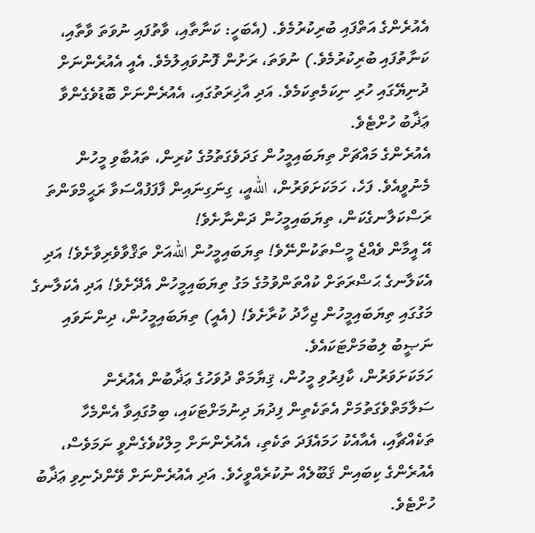އެއުރެންގެ އަތްފައި ބުރިކުރުމެވެ. (އެބަހީ: ކަނާތާއި، ވާތުފައި ނުވަތަ ވާތާއި، ކަނާތުފައި ބުރިކުރުމެވެ.) ނުވަތަ، ރަށުން ފޮނުވައިލުމެވެ. އެއީ އެއުރެންނަށް ދުނިޔޭގައި ހުރި ނިކަމެތިކަމެވެ. އަދި އާޚިރަތުގައި، އެއުރެންނަށް ބޮޑުވެގެންވާ ޢަޛާބު ހުށްޓެވެ.
އެއުރެންގެ މައްޗަށް ތިޔަބައިމީހުން ގަދަވެގަތުމުގެ ކުރިން، ތައުބާވި މީހުން މެނުވީއެވެ. ފަހެ، ހަމަކަށަވަރުން، اللهއީ، ގިނަގިނައިން ފާފަފުއްސަވާ ރަޙީމްވަންތަ ރަސްކަލާނގެކަން، ތިޔަބައިމީހުން ދަންނާށެވެ!
އޭ އީމާން ވެއްޖެ މީސްތަކުންނޭވެ! ތިޔަބައިމީހުން اللهއަށް ތަޤްވާވެރިވާށެވެ! އަދި އެކަލާނގެ ޙަޟްރަތަށް ކުއްތަންވުމުގެ މަގު ތިޔަބައިމީހުން އެދޭށެވެ! އަދި އެކަލާނގެ މަގުގައި ތިޔަބައިމީހުން ޖިހާދު ކުރާށެވެ! (އެއީ) ތިޔަބައިމީހުން، ދިންނަވައި ނަޞީބު ލިބުމަށްޓަކައެވެ.
ހަމަކަށަވަރުން، ކާފިރުވި މީހުން، ޤިޔާމަތް ދުވަހުގެ ޢަޛާބުން އެއުރެން ސަލާމަތްވެގަތުމަށް އެތަކެތިން ފިދުޔަ ދިނުމަށްޓަކައި، ބިމުގައިވާ އެންމެހާ ތަކެއްޗާއި، އެއާއެކު ހަމައެފަދަ ތަކެތި، އެއުރެންނަށް މިލްކުވެގެންވީ ނަމަވެސް، އެއުރެންގެ ކިބައިން ޤަބޫލެއް ނުކުރެއްވީހެވެ. އަދި އެއުރެންނަށް ވޭންދެނިވި ޢަޛާބު ހުށްޓެވެ.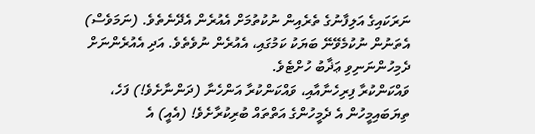ނަރަކައިގެ އަލިފާނުގެ ތެރެއިން ނުކުތުމަށް އެއުރެން އެދޭނެތެވެ. (ނަމަވެސް) އެތަނުން ނުކުމެވޭނޭ ބަޔަކު ކަމުގައި، އެއުރެން ނުވެތެވެ. އަދި އެއުރެންނަށް ދެމިހުންނަނިވި ޢަޛާބު ހުށްޓެވެ.
ވައްކަންކުރާ ފިރިހެނާއާއި، ވައްކަންކުރާ އަންހެނާ (ދަންނާށެވެ!) ފަހެ، ތިޔަބައިމީހުން އެ ދެމީހުންގެ އަތްތައް ބުރިކުރާށެވެ! (އެއީ) އެ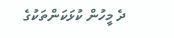ދެ މީހުން ކުޅަކަންތަކުގެ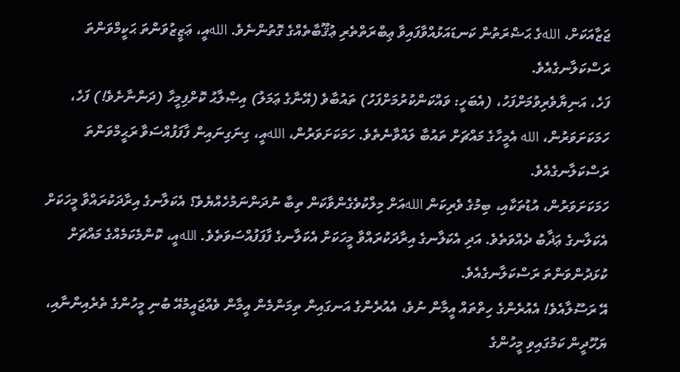ޖަޒާއަކަށް، اللهގެ ޙަޟްރަތުން ކަނޑައަޅުއްވާފައިވާ ޢިބްރަތްތެރި ޢުޤޫބާތެއްގެ ގޮތުންނެވެ. اللهއީ، ޢަޒީޒުވަންތަ ޙަކީމްވަންތަ ރަސްކަލާނގެއެވެ.
ފަހެ، އަނިޔާވެރިވުމަށްފަހު، (އެބަހީ: ވައްކަންކުރުމަށްފަހު) ތައުބާވެ (އޭނާގެ ޢަމަލު) އިޞްލާޙު ކޮށްފިމީހާ (ދަންނާށެވެ!) ފަހެ، ހަމަކަށަވަރުން، الله އެމީހާގެ މައްޗަށް ތައުބާ ލައްވާނެތެވެ. ހަމަކަށަވަރުން، اللهއީ، ގިނަގިނައިން ފާފަފުއްސަވާ ރަޙީމްވަންތަ ރަސްކަލާނގެއެވެ.
ހަމަކަށަވަރުން، އުޑުތަކާއި، ބިމުގެ ވެރިކަން اللهއަށް މިލްކުވެގެންވާކަން ތިބާ ނުދަންނަމުހެއްޔެވެ؟ އެކަލާނގެ އިރާދަކުރައްވާ މީހަކަށް އެކަލާނގެ ޢަޛާބު ދެއްވަތެވެ. އަދި އެކަލާނގެ އިރާދަކުރައްވާ މީހަކަށް އެކަލާނގެ ފާފަފުއްސަވަތެވެ. اللهއީ، ކޮންމެކަމެއްގެ މައްޗަށް ކުޅަދުންވަންތަ ރަސްކަލާނގެއެވެ.
އޭ ރަސޫލާއެވެ! އެއުރެންގެ ހިތްތައް އީމާން ނުވެ، އެއުރެންގެ އަނގައިން ތިމަންމެން އީމާން ވެއްޖައީމުއޭ ބުނި މީހުންގެ ތެރެއިންނާއި، ޔަހޫދީން ކަމުގައިވި މީހުންގެ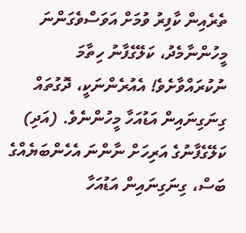ތެރެއިން ކާފިރު ވުމަށް އަވަސްވެގަންނަ މީހުންނާމެދު، ކަލޭގެފާނު ހިތާމަ ނުކުރައްވާށެވެ! އެއުރެންނަކީ، ދޮގުތައް ގިނަގިނައިން އަޑުއަހާ މީހުންނެވެ. (އަދި) ކަލޭގެފާނުގެ އަރިހަށް ނާންނަ އެހެންބަޔެއްގެ ބަސް، ގިނަގިނައިން އަޑުއަހާ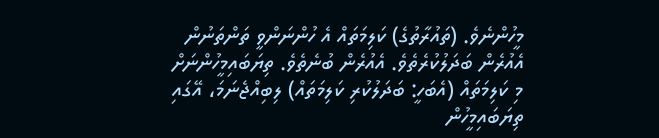މީހުންނެވެ. (ތައުރާތުގެ) ކަލިމަތައް އެ ހުންނަންވީ ތަންތަނުން އެއުރެން ބަދަލުކުރެތެވެ. އެއުރެން ބުނެތެވެ. ތިޔަބައިމީހުންނަށް މި ކަލިމަތައް (އެބަހީ: ބަދަލުކުރި ކަލިމަތައް) ލިބިއްޖެނަމަ، އޭގައި ތިޔަބައިމީހުން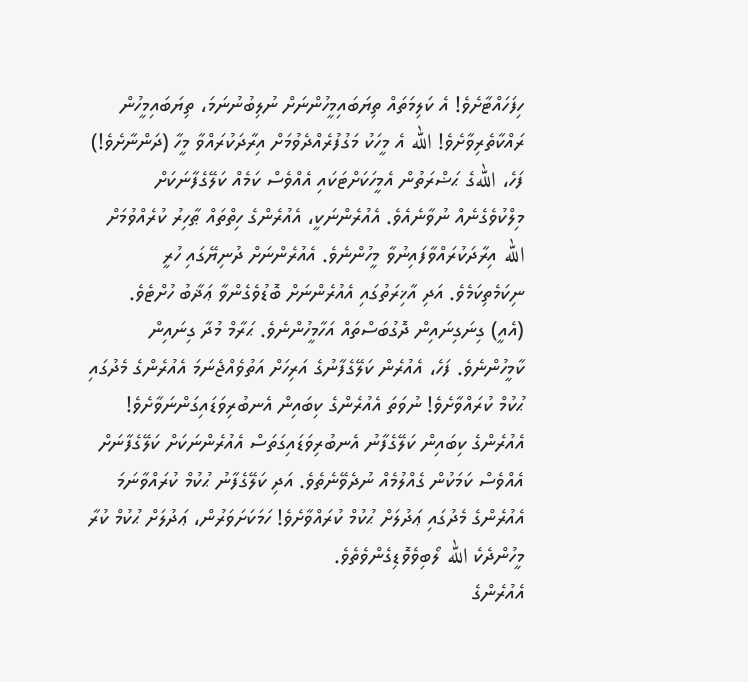ހިފަހައްޓާށެވެ! އެ ކަލިމަތައް ތިޔަބައިމީހުންނަށް ނުލިބުނުނަމަ، ތިޔަބައިމީހުން ރައްކާތެރިވާށެވެ! الله އެ މީހަކު މަގުފުރެއްދެވުމަށް އިރާދަކުރައްވާ މީހާ (ދަންނާށެވެ!) ފަހެ، اللهގެ ޙަޟްރަތުން އެމީހަކަށްޓަކައި އެއްވެސް ކަމެއް ކަލޭގެފާނަކަށް މިލްކުވެގެނެއް ނުވާނެއެވެ. އެއުރެންނަކީ، އެއުރެންގެ ހިތްތައް ޠާހިރު ކުރެއްވުމަށް الله އިރާދަކުރައްވާފައިނުވާ މީހުންނެވެ. އެއުރެންނަށް ދުނިޔޭގައި ހުރީ ނިކަމެތިކަމެވެ. އަދި އާޚިރަތުގައި އެއުރެންނަށް ބޮޑުވެގެންވާ ޢަޛާބު ހުށްޓެވެ.
(އެއީ) ގިނަގިނައިން ދޮގުބަސްތައް އަހާމީހުންނެވެ. ޙަރާމް މުދާ ގިނައިން ކާމީހުންނެވެ. ފަހެ، އެއުރެން ކަލޭގެފާނުގެ އަރިހަށް އަތުވެއްޖެނަމަ އެއުރެންގެ މެދުގައި ޙުކުމް ކުރައްވާށެވެ! ނުވަތަ އެއުރެންގެ ކިބައިން އެނބުރިވަޑައިގަންނަވާށެވެ! އެއުރެންގެ ކިބައިން ކަލޭގެފާނު އެނބުރިވަޑައިގަތަސް އެއުރެންނަކަށް ކަލޭގެފާނަށް އެއްވެސް ކަމަކުން ގެއްލުމެއް ނުދެވޭނެތެވެ. އަދި ކަލޭގެފާނު ޙުކުމް ކުރައްވާނަމަ އެއުރެންގެ މެދުގައި ޢަދުލަށް ޙުކުމް ކުރައްވާށެވެ! ހަމަކަށަވަރުން، ޢަދުލަށް ޙުކުމް ކުރާ މީހުންދެކެ الله ލޯބިވެވޮޑިގެންވެތެވެ.
އެއުރެންގެ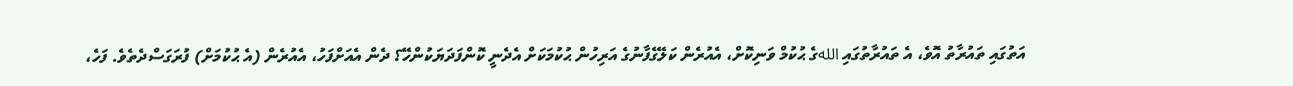އަތުގައި ތައުރާތު އޮވެ، އެ ތައުރާތުގައި اللهގެ ޙުކުމް ވަނިކޮށް، އެއުރެން ކަލޭގެފާނުގެ އަރިހުން ޙުކުމަކަށް އެދެނީ ކޮންފަދަޔަކުންހޭ؟ ދެން އެއަށްފަހު، އެއުރެން (އެ ޙުކުމަށް) ފުރަގަސްދެތެވެ. ފަހެ،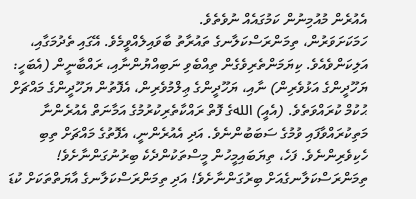އެއުރެން މުއުމިނުން ކަމުގައެއް ނުވެތެވެ.
ހަމަކަށަވަރުން، ތިމަންރަސްކަލާނގެ ތައުރާތު ބާވައިލެއްވީމެވެ. އޭގައި ތެދުމަގާއި، އަލިކަންވެއެވެ. ކިޔަމަންތެރިވެގެން ތިއްބެވި ނަބިއްޔުންނާއި، ރައްބާނީން (އެބަހީ: ޔަހޫދީންގެ އަޅުވެރިން) ނާއި، ޔަހޫދީންގެ ޢިލްމުވެރިން، އެފޮތުން ޔަހޫދީންގެ މައްޗަށް ޙުކުމް ކުރައްވަތެވެ. (އެއީ) اللهގެ ފޮތް ރައްކާތެރިކުރުމުގެ އަމާނަތް އެއުރެންނާ މަތިކުރައްވާފައި ވުމުގެ ސަބަބުންނެވެ. އަދި އެއުރެންނީ، އެފޮތުގެ މައްޗަށް ތިބި ހެކިވެރިންނެވެ. ފަހެ، ތިޔަބައިމީހުން މީސްތަކުންދެކެ ބިރުނުގަންނާށެވެ! ތިމަންރަސްކަލާނގެއަށް ބިރުގަންނާށެވެ! އަދި ތިމަންރަސްކަލާނގެ އާޔަތްތަކަށް ކުޑަ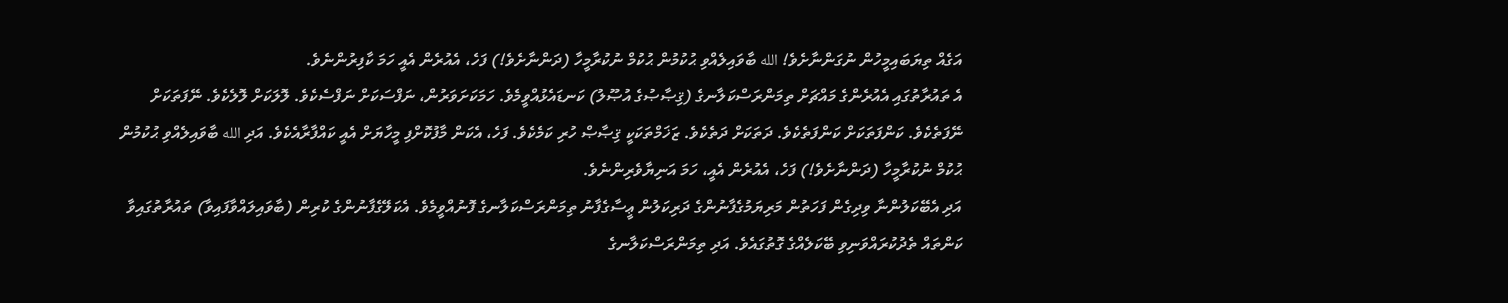އަގެއް ތިޔަބައިމީހުން ނުގަންނާށެވެ! الله ބާވައިލެއްވި ޙުކުމުން ޙުކުމް ނުކުރާމީހާ (ދަންނާށެވެ!) ފަހެ، އެއުރެން އެއީ ހަމަ ކާފިރުންނެވެ.
އެ ތައުރާތުގައި އެއުރެންގެ މައްޗަށް ތިމަންރަސްކަލާނގެ (ޤިޞާޞުގެ އުޞޫލު) ކަނޑައެޅުއްވީމެވެ. ހަމަކަށަވަރުން، ނަފްސަކަށް ނަފްސެކެވެ. ލޮލަކަށް ލޮލެކެވެ. ނޭފަތަކަށް ނޭފަތެކެވެ. ކަންފަތަކަށް ކަންފަތެކެވެ. ދަތަކަށް ދަތެކެވެ. ޒަޚަމްތަކަކީ ޤިޞާޞް ހުރި ކަމެކެވެ. ފަހެ، އެކަން މާފުކޮށްފި މީހާޔަށް އެއީ ކައްފާރާއެކެވެ. އަދި الله ބާވައިލެއްވި ޙުކުމުން ޙުކުމް ނުކުރާމީހާ (ދަންނާށެވެ!) ފަހެ، އެއުރެން އެއީ، ހަމަ އަނިޔާވެރިންނެވެ.
އަދި އެބޭކަލުންނާ ވިދިގެން ފަހަތުން މަރިޔަމުގެފާނުންގެ ދަރިކަލުން ޢީސާގެފާނު ތިމަންރަސްކަލާނގެ ފޮނުއްވީމެވެ. އެކަލޭގެފާނުންގެ ކުރިން (ބާވައިލައްވާފައިވާ) ތައުރާތުގައިވާ ކަންތައް ތެދުކުރައްވަނިވި ބޭކަލެއްގެ ގޮތުގައެވެ. އަދި ތިމަންރަސްކަލާނގެ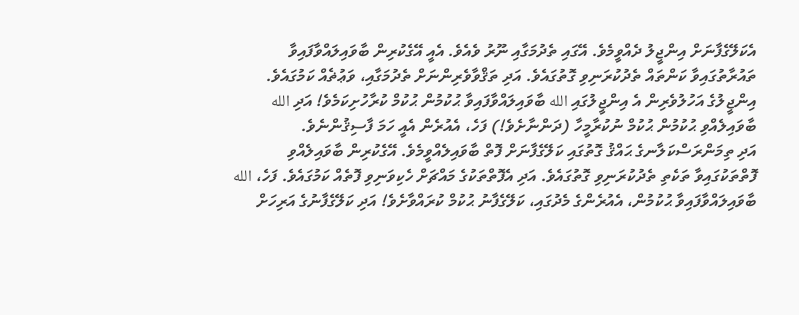އެކަލޭގެފާނަށް އިންޖީލު ދެއްވީމެވެ. އޭގައި ތެދުމަގާއި ނޫރު ވެއެވެ. އެއީ އޭގެކުރިން ބާވައިލައްވާފައިވާ ތައުރާތުގައިވާ ކަންތައް ތެދުކުރަނިވި ގޮތުގައެވެ. އަދި ތަޤްވާވެރިންނަށް ތެދުމަގާއި، ވަޢުޡެއް ކަމުގައެވެ.
އިންޖީލުގެ އަހުލުވެރިން އެ އިންޖީލުގައި الله ބާވައިލައްވާފައިވާ ޙުކުމުން ޙުކުމް ކުރާހުށިކަމެވެ! އަދި الله ބާވައިލެއްވި ޙުކުމުން ޙުކުމް ނުކުރާމީހާ (ދަންނާށެވެ!) ފަހެ، އެއުރެން އެއީ ހަމަ ފާސިޤުންނެވެ.
އަދި ތިމަންރަސްކަލާނގެ ޙައްޤު ގޮތުގައި ކަލޭގެފާނަށް ފޮތް ބާވައިލެއްވީމެވެ. އޭގެކުރިން ބާވައިލެއްވި ފޮތްތަކުގައިވާ ތަކެތި ތެދުކުރަނިވި ގޮތުގައެވެ. އަދި އެފޮތްތަކުގެ މައްޗަށް ހެކިވަނިވި ފޮތެއް ކަމުގައެވެ. ފަހެ، الله ބާވައިލައްވާފައިވާ ޙުކުމުން، އެއުރެންގެ މެދުގައި، ކަލޭގެފާނު ޙުކުމް ކުރައްވާށެވެ! އަދި ކަލޭގެފާނުގެ އަރިހަށް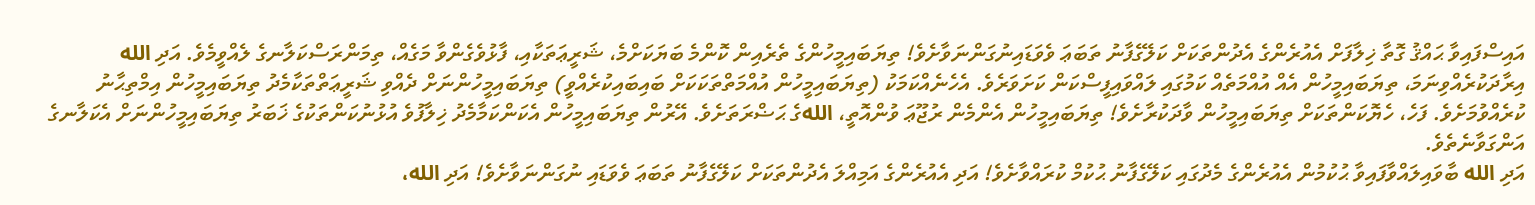އައިސްފައިވާ ޙައްޤު ގޮތާ ޚިލާފަށް އެއުރެންގެ އެދުންތަކަށް ކަލޭގެފާނު ތަބަޢަ ވެވަޑައިނުގަންނަވާށެވެ! ތިޔަބައިމީހުންގެ ތެރެއިން ކޮންމެ ބަޔަކަށްމެ، ޝަރީޢަތަކާއި، ފާޅުވެގެންވާ މަގެއް، ތިމަންރަސްކަލާނގެ ލެއްވީމެވެ. އަދި الله އިރާދަކުރެއްވިނަމަ، ތިޔަބައިމީހުން އެއް އުއްމަތެއް ކަމުގައި ލައްވައިފީސްކަން ކަށަވަރެވެ. އެހެނެއްކަމަކު (ތިޔަބައިމީހުން އުއްމަތްތަކަކަށް ބައިބައިކުރެއްވީ) ތިޔަބައިމީހުންނަށް ދެއްވި ޝަރީޢަތްތަކާމެދު ތިޔަބައިމީހުން އިމްތިޙާނު ކުރެއްވުމަށެވެ. ފަހެ، ހެޔޮކަންތަކަށް ތިޔަބައިމީހުން ވާދަކުރާށެވެ! ތިޔަބައިމީހުން އެންމެން ރުޖޫޢަ ވުންއޮތީ، اللهގެ ޙަޟްރަތަށެވެ. އޭރުން ތިޔަބައިމީހުން އެކަންކަމާމެދު ޚިލާފުވެ އުޅުނުކަންތަކުގެ ޚަބަރު ތިޔަބައިމީހުންނަށް އެކަލާނގެ އަންގަވާނެތެވެ.
އަދި الله ބާވައިލައްވާފައިވާ ޙުކުމުން އެއުރެންގެ މެދުގައި ކަލޭގެފާނު ޙުކުމް ކުރައްވާށެވެ! އަދި އެއުރެންގެ އަމިއްލަ އެދުންތަކަށް ކަލޭގެފާނު ތަބަޢަ ވެވަޑައި ނުގަންނަވާށެވެ! އަދި الله،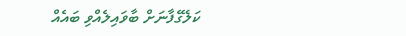ކަލޭގެފާނަށް ބާވައިލެއްވި ބައެއް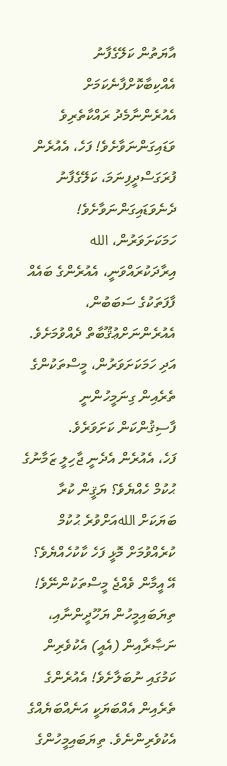އާޔަތުން ކަލޭގެފާނު އެއްކިބާކޮށްފާނެކަމަށް އެއުރެންނާމެދު ރައްކާތެރިވެ ވަޑައިގަންނަވާށެވެ! ފަހެ، އެއުރެން ފުރަގަސްދީފިނަމަ، ކަލޭގެފާނު ދެނެވަޑައިގަންނަވާށެވެ! ހަމަކަށަވަރުން، الله އިރާދަކުރައްވަނީ، އެއުރެންގެ ބައެއް ފާފަތަކުގެ ސަބަބުން، އެއުރެންނަށްޢުޤޫބާތް ދެއްވުމަށެވެ. އަދި ހަމަކަށަވަރުން، މީސްތަކުންގެ ތެރެއިން ގިނަމީހުންނީ ފާސިޤުންކަން ކަށަވަރެވެ.
ފަހެ، އެއުރެން އެދެނީ ޖާހިލީ ޒަމާނުގެ ޙުކުމް ހެއްޔެވެ؟ ޔަޤީން ކުރާ ބަޔަކަށް اللهއަށްވުރެ ޙުކުމް ކުރެއްވުމަށް މޮޅީ ފަހެ ކާކުހެއްޔެވެ؟
އޭ އީމާން ވެއްޖެ މީސްތަކުންނޭވެ! ތިޔަބައިމީހުން ޔަހޫދީންނާއި، ނަޞާރާއިން (އެއީ) އެކުވެރިން ކަމުގައި ނުބަލާށެވެ! އެއުރެންގެ ތެރެއިން އެއްބަޔަކީ އަނެއްބަޔެއްގެ އެކުވެރިންނެވެ. ތިޔަބައިމީހުންގެ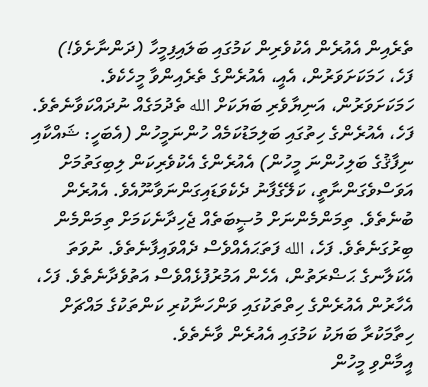ތެރެއިން އެއުރެން އެކުވެރިން ކަމުގައި ބަލައިފިމީހާ (ދަންނާށެވެ!) ފަހެ، ހަމަކަށަވަރުން، އެއީ، އެއުރެންގެ ތެރެއިންވާ މީހެކެވެ. ހަމަކަށަވަރުން، އަނިޔާވެރި ބަޔަކަށް الله ތެދުމަގެއް ނުދައްކަވާނެތެވެ.
ފަހެ، އެއުރެންގެ ހިތުގައި ބަލިމަޑުކަމެއް ހުންނަމީހުން (އެބަހީ: ޝައްކާއި ނިފާޤުގެ ބަލިހުންނަ މީހުން) އެއުރެންގެ އެކުވެރިކަން ލިބިގަތުމަށް އަވަސްވެގަންނާތީ، ކަލޭގެފާނު ދެކެވަޑައިގަންނަވާނޫއެވެ. އެއުރެން ބުނެތެވެ. ތިމަންމެންނަށް މުޞީބަތެއް ޖެހިދާނެކަމަށް ތިމަންމެން ބިރުގަނެތެވެ. ފަހެ، الله ފަތަޙައެއްވެސް ދެއްވައިފާނެތެވެ. ނުވަތަ އެކަލާނގެ ޙަޟްރަތުން، އެހެން އަމުރުފުޅެއްވެސް އަތުވެދާނެތެވެ. ފަހެ، އެހާރުން އެއުރެންގެ ހިތްތަކުގައި ވަންހަނާކުރި ކަންތަކުގެ މައްޗަށް ހިތާމަކުރާ ބަޔަކު ކަމުގައި އެއުރެން ވާނެތެވެ.
އީމާންވި މީހުން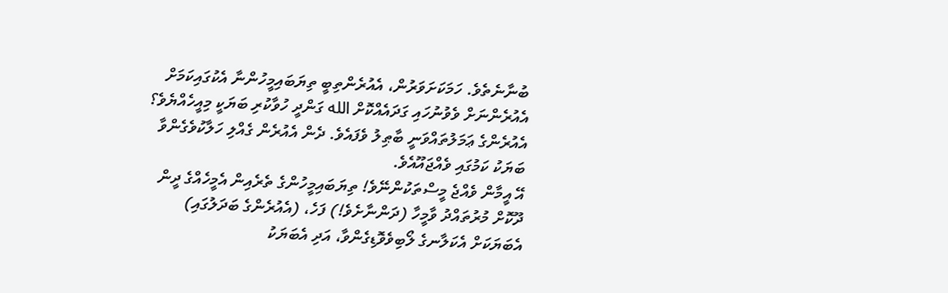ބުނާނެތެވެ. ހަމަކަށަވަރުން، އެއުރެންތިބީ ތިޔަބައިމީހުންނާ އެކުގައިކަމަށް އެއުރެންނަށް ވެވުނުހައި ގަދައެއްކޮށް الله ގަންދީ ހުވާކުރި ބަޔަކީ މިއީހެއްޔެވެ؟ އެއުރެންގެ ޢަމަލުތައްވަނީ ބާޠިލު ވެފައެވެ. ދެން އެއުރެން ގެއްލި ހަލާކުވެގެންވާ ބަޔަކު ކަމުގައި ވެއްޖައޫއެވެ.
އޭ އީމާން ވެއްޖެ މީސްތަކުންނޭވެ! ތިޔަބައިމީހުންގެ ތެރެއިން އެމީހެއްގެ ދީން ދޫކޮށް މުރުތައްދު ވާމީހާ (ދަންނާށެވެ!) ފަހެ، (އެއުރެންގެ ބަދަލުގައި) އެބަޔަކަށް އެކަލާނގެ ލޯބިވެވޮޑިގެންވާ، އަދި އެބަޔަކު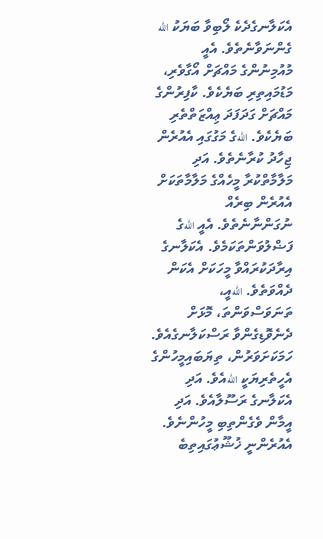އެކަލާނގެދެކެ ލޯބިވާ ބަޔަކު الله ގެންނަވާނެތެވެ. އެއީ މުއުމިނުންގެ މައްޗަށް އޯގާވެރި، މަޑުމައިތިރި ބަޔެކެވެ. ކާފިރުންގެ މައްޗަށް ގަދަފަދަ ޢިއްޒަތްތެރި ބަޔެކެވެ. اللهގެ މަގުގައި އެއުރެން ޖިހާދު ކުރާނެތެވެ. އަދި މަލާމާތްކުރާ މީހެއްގެ މަލާމާތަކަށް އެއުރެން ބިރެއް ނުގަންނާނެތެވެ. އެއީ اللهގެ ފަޟްލުވަންތަކަމެވެ. އެކަލާނގެ އިރާދަކުރައްވާ މީހަކަށް އެކަން ދެއްވަތެވެ. اللهއީ، ތަނަވަސްވަންތަ، މޮޅަށް ދެނެވޮޑިގެންވާ ރަސްކަލާނގެއެވެ.
ހަމަކަށަވަރުން، ތިޔަބައިމީހުންގެ އެހީތެރިޔަކީ اللهއެވެ. އަދި އެކަލާނގެ ރަސޫލާއެވެ. އަދި އީމާން ވެގެންތިބި މީހުންނެވެ. އެއުރެންނީ ޚުޝޫޢުގައިތިބެ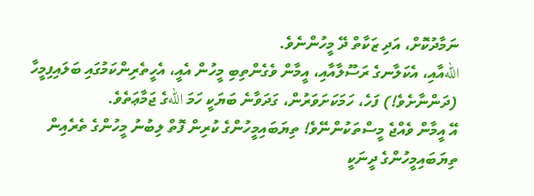ނަމާދުކޮށް، އަދި ޒަކާތް ދޭ މީހުންނެވެ.
اللهއާއި، އެކަލާނގެ ރަސޫލާއާއި، އީމާން ވެގެންތިބި މީހުން އެއީ، އެހީތެރިންކަމުގައި ބަލައިފިމީހާ (ދަންނާށެވެ!) ފަހެ، ހަމަކަށަވަރުން، ގަދަވާނެ ބަޔަކީ ހަމަ اللهގެ ޖަމާޢަތެވެ.
އޭ އީމާން ވެއްޖެ މީސްތަކުންނޭވެ! ތިޔަބައިމީހުންގެ ކުރިން ފޮތް ލިބުނު މީހުންގެ ތެރެއިން ތިޔަބައިމީހުންގެ ދީނަކީ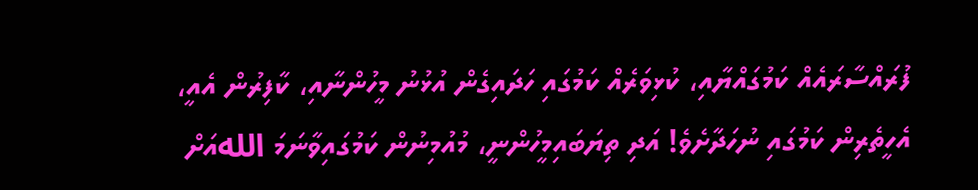ފުރައްސާރައެއް ކަމުގައްޔާއި، ކުޅިވަރެއް ކަމުގައި ހަދައިގެން އުޅުނު މީހުންނާއި، ކާފިރުން އެއީ، އެހީތެރިން ކަމުގައި ނުހަދާށެވެ! އަދި ތިޔަބައިމީހުންނީ، މުއުމިނުން ކަމުގައިވާނަމަ اللهއަށް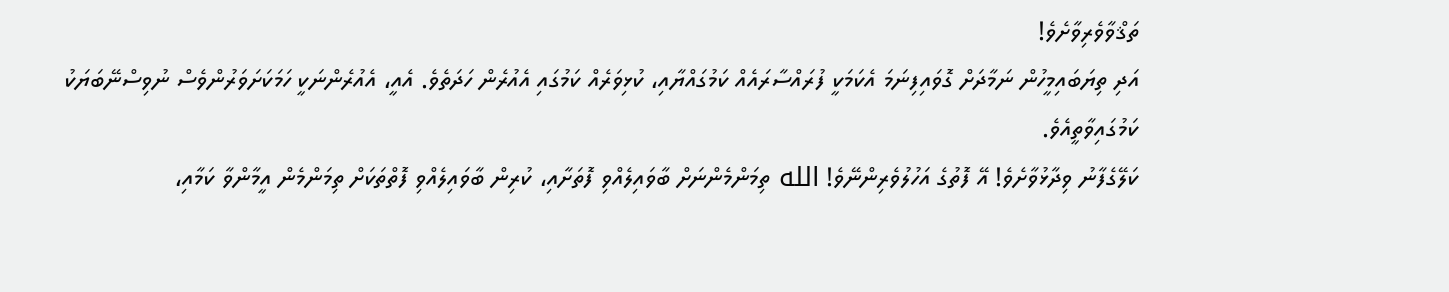ތަޤްވާވެރިވާށެވެ!
އަދި ތިޔަބައިމީހުން ނަމާދަށް ގޮވައިފިނަމަ އެކަމަކީ ފުރައްސާރައެއް ކަމުގައްޔާއި، ކުޅިވަރެއް ކަމުގައި އެއުރެން ހަދަތެވެ. އެއީ، އެއުރެންނަކީ ހަމަކަށަވަރުންވެސް ނުވިސްނޭބަޔަކު ކަމުގައިވާތީއެވެ.
ކަލޭގެފާނު ވިދާޅުވާށެވެ! އޭ ފޮތުގެ އަހުލުވެރިންނޭވެ! الله ތިމަންމެންނަށް ބާވައިލެއްވި ފޮތަށާއި، ކުރިން ބާވައިލެއްވި ފޮތްތަކަށް ތިމަންމެން އީމާންވާ ކަމާއި،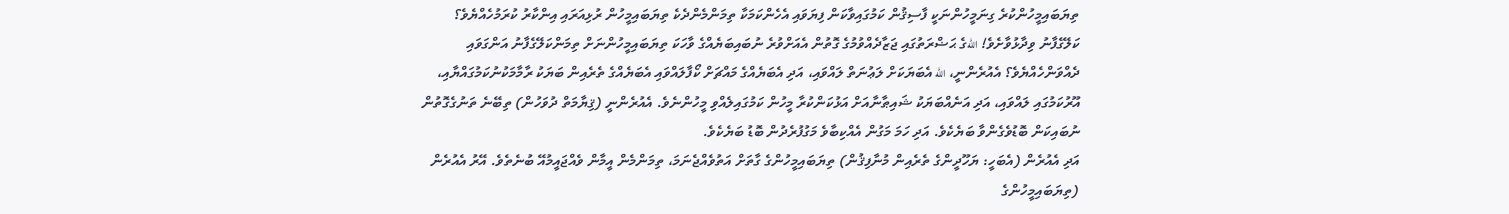ތިޔަބައިމީހުންކުރެ ގިނަމީހުންނަކީ ފާސިޤުން ކަމުގައިވާކަން ފިޔަވައި އެހެންކަމަކާ ތިމަންމެންދެކެ ތިޔަބައިމީހުން ރުޅިއަރައި އިންކާރު ކުރަމުހެއްޔެވެ؟
ކަލޭގެފާނު ވިދާޅުވާށެވެ! اللهގެ ޙަޟްރަތުގައި ޖަޒާދެއްވުމުގެ ގޮތުން އެއަށްވުރެ ނުބައިބަޔެއްގެ ވާހަކަ ތިޔަބައިމީހުންނަށް ތިމަންކަލޭގެފާނު އަންގަވައި ދެއްވަންހެއްޔެވެ؟ އެއުރެންނީ، الله އެބަޔަކަށް ލަޢުނަތް ލައްވައި، އަދި އެބަޔެއްގެ މައްޗަށް ކޯފާލައްވައި އެބަޔެއްގެ ތެރެއިން ބަޔަކު ރާމާމަކުނުކަމުގައްޔާއި، އޫރުކަމުގައި ލައްވައި، އަދި އަނެއްބަޔަކު ޝައިޠާނާއަށް އަޅުކަންކުރާ މީހުން ކަމުގައިލެއްވި މީހުންނެވެ. އެއުރެންނީ (ޤިޔާމަތް ދުވަހުން) ތިބޭނެ ތަނުގެގޮތުން ނުބައިކަން ބޮޑުވެގެންވާ ބަޔެކެވެ. އަދި ހަމަ މަގުން އެއްކިބާވެ މަގުފުރެދުން ބޮޑު ބަޔެކެވެ.
އަދި އެއުރެން (އެބަހީ: ޔަހޫދީންގެ ތެރެއިން މުނާފިޤުން) ތިޔަބައިމީހުންގެ ގާތަށް އަތުވެއްޖެނަމަ، ތިމަންމެން އީމާން ވެއްޖައީމުއޭ ބުނެތެވެ. އޭރު އެއުރެން (ތިޔަބައިމީހުންގެ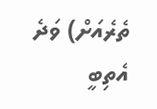ތެރެއަށް) ވަދެ އެތިބީ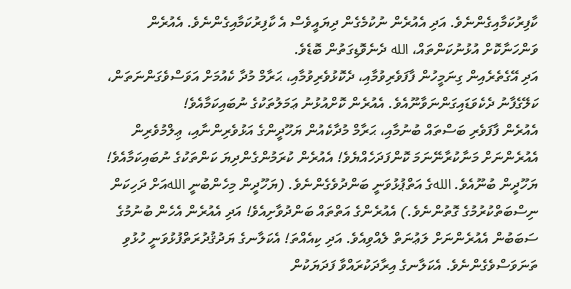ކާފިރުކަމާއިގެންނެވެ. އަދި އެއުރެން ނުކުމެގެން ދިޔައީވެސް އެ ކާފިރުކަމާއިގެންނެވެ. އެއުރެން ވަންހަނާކޮށް އުޅުނުކަންތައް، الله ދެނެވޮޑިގަތުން ބޮޑެވެ.
އަދި އޭގެތެރެއިން ގިނަމީހުން ފާފަވެރިވުމާއި، ދެކޮޅުވެރިވުމާއި، ޙަރާމް މުދާ ކެއުމަށް އަވަސްވެގަންނަތަން، ކަލޭގެފާނު ދެކެވަޑައިގަންނަވާނޫއެވެ. އެއުރެން ކޮށްއުޅުނު ޢަމަލުތަކުގެ ނުބައިކަމާއެވެ!
އެއުރެން ފާފަވެރި ބަސްތައް ބުނުމާއި، ޙަރާމް މުދާކެއުން ޔަހޫދީންގެ އަޅުވެރިންނާއި، ޢިލްމުވެރިން އެއުރެންނަށް މަނާކުރާނޭނަމަ ކޮންފަދަހެއްޔެވެ! އެއުރެން ކުރަމުންގެންދިޔަ ކަންތަކުގެ ނުބައިކަމާއެވެ!
ޔަހޫދީން ބުނޫއެވެ. اللهގެ އަތްޕުޅުވަނީ ބަންދުވެގެންނެވެ. (ޔަހޫދީން މިހެންބުނީ اللهއަށް ދަހިކަން ނިސްބަތްކުރުމުގެ ގޮތުންނެވެ.) އެއުރެންގެ އަތްތައް ބަންދުވާށިއެވެ! އަދި އެއުރެން އެހެން ބުނުމުގެ ސަބަބުން އެއުރެންނަށް ލަޢުނަތް ލެއްވިއެވެ. އަދި ކިއެއްތަ! އެކަލާނގެ ޔަދުޤުދުރަތްފުޅުވަނީ ހުޅުވި ތަނަވަސްވެގެންނެވެ. އެކަލާނގެ އިރާދަކުރައްވާ ފަދަޔަކުން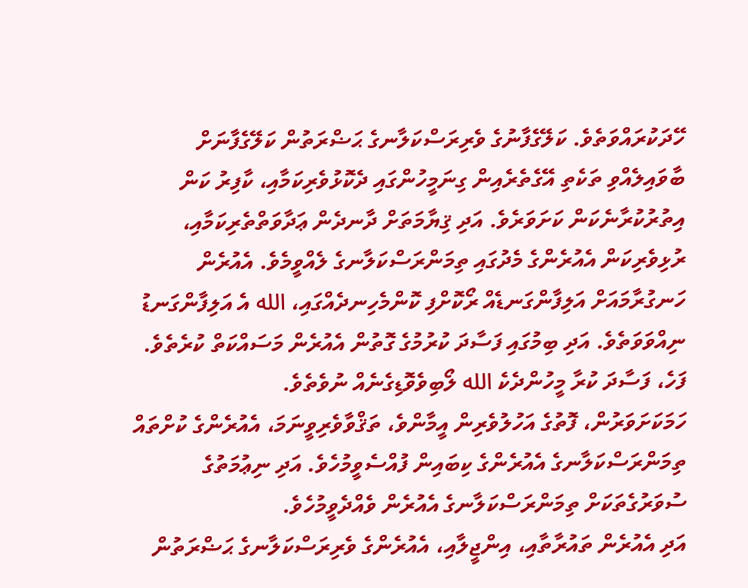ހޭދަކުރައްވަތެވެ. ކަލޭގެފާނުގެ ވެރިރަސްކަލާނގެ ޙަޟްރަތުން ކަލޭގެފާނަށް ބާވައިލެއްވި ތަކެތި އޭގެތެރެއިން ގިނަމީހުންގައި ދެކޮޅުވެރިކަމާއި، ކާފިރު ކަން އިތުރުކުރާނެކަން ކަށަވަރެވެ. އަދި ޤިޔާމަތަށް ދާނދެން ޢަދާވަތްތެރިކަމާއި، ރުޅިވެރިކަން އެއުރެންގެ މެދުގައި ތިމަންރަސްކަލާނގެ ލެއްވީމެވެ. އެއުރެން ހަނގުރާމައަށް އަލިފާންގަނޑެއް ރޯކޮށްފި ކޮންމެހިނދެއްގައި، الله އެ އަލިފާންގަނޑު ނިއްވަވަތެވެ. އަދި ބިމުގައި ފަސާދަ ކުރުމުގެ ގޮތުން އެއުރެން މަސައްކަތް ކުރެތެވެ. ފަހެ، ފަސާދަ ކުރާ މީހުންދެކެ الله ލޯބިވެވޮޑިގެނެއް ނުވެތެވެ.
ހަމަކަށަވަރުން، ފޮތުގެ އަހުލުވެރިން އީމާންވެ، ތަޤްވާވެރިވީނަމަ، އެއުރެންގެ ކުށްތައް ތިމަންރަސްކަލާނގެ އެއުރެންގެ ކިބައިން ފުއްސެވީމުހެވެ. އަދި ނިޢުމަތުގެ ސުވަރުގެތަކަށް ތިމަންރަސްކަލާނގެ އެއުރެން ވެއްދެވީމުހެވެ.
އަދި އެއުރެން ތައުރާތާއި، އިންޖީލާއި، އެއުރެންގެ ވެރިރަސްކަލާނގެ ޙަޟްރަތުން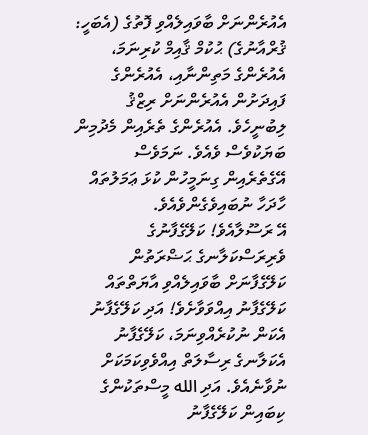އެއުރެންނަށް ބާވައިލެއްވި ފޮތުގެ (އެބަހީ: ޤުރްއާނުގެ) ޙުކުމް ޤާއިމް ކުރިނަމަ، އެއުރެންގެ މަތިންނާއި، އެއުރެންގެ ފައިދަށުން އެއުރެންނަށް ރިޒްޤު ލިބުނީހެވެ. އެއުރެންގެ ތެރެއިން މެދުމިން ބަޔަކުވެސް ވެއެވެ. ނަމަވެސް އޭގެތެރެއިން ގިނަމީހުން ކުޅަ ޢަމަލުތައް ހާދަހާ ނުބައިވެގެންވެއެވެ.
އޭ ރަސޫލާއެވެ! ކަލޭގެފާނުގެ ވެރިރަސްކަލާނގެ ޙަޟްރަތުން ކަލޭގެފާނަށް ބާވައިލެއްވި އާޔަތްތައް ކަލޭގެފާނު އިއްވަވާށެވެ! އަދި ކަލޭގެފާނު އެކަން ނުކުރެއްވިނަމަ، ކަލޭގެފާނު އެކަލާނގެ ރިސާލަތް އިއްވެވިކަމަކަށް ނުވާނެއެވެ. އަދި الله މީސްތަކުންގެ ކިބައިން ކަލޭގެފާނު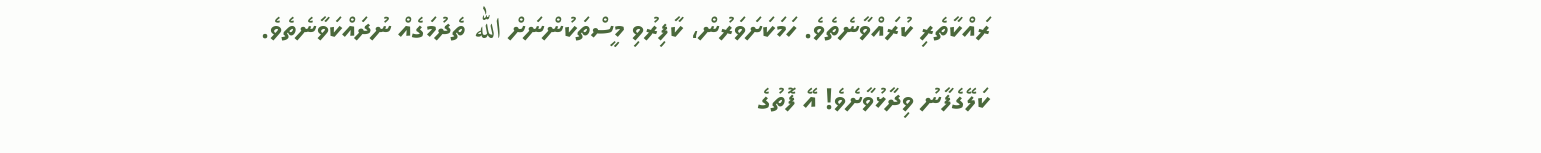ރައްކާތެރި ކުރައްވާނެތެވެ. ހަމަކަށަވަރުން، ކާފިރުވި މީސްތަކުންނަށް الله ތެދުމަގެއް ނުދައްކަވާނެތެވެ.
ކަލޭގެފާނު ވިދާޅުވާށެވެ! އޭ ފޮތުގެ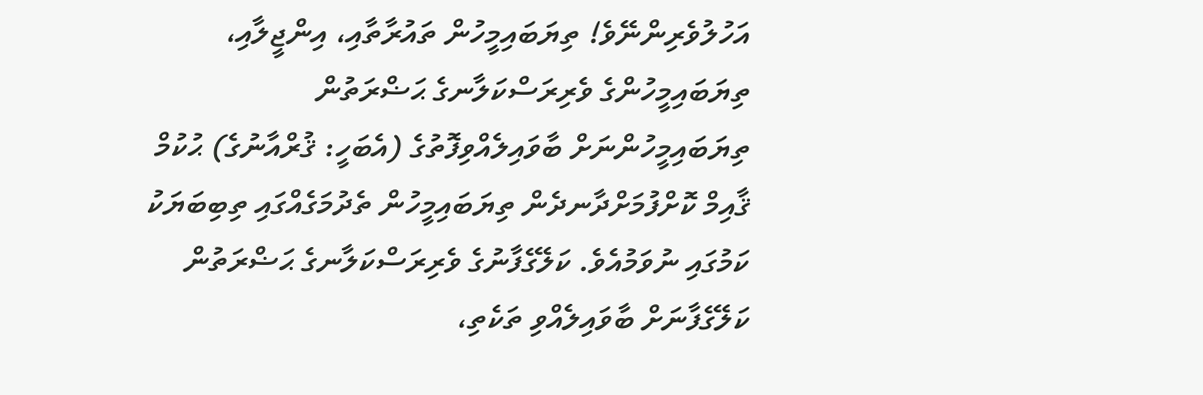އަހުލުވެރިންނޭވެ! ތިޔަބައިމީހުން ތައުރާތާއި، އިންޖީލާއި، ތިޔަބައިމީހުންގެ ވެރިރަސްކަލާނގެ ޙަޟްރަތުން ތިޔަބައިމީހުންނަށް ބާވައިލެއްވިފޮތުގެ (އެބަހީ: ޤުރްއާނުގެ) ޙުކުމް ޤާއިމް ކޮށްފުމަށްދާނދެން ތިޔަބައިމީހުން ތެދުމަގެއްގައި ތިބިބަޔަކު ކަމުގައި ނުވަމުއެވެ. ކަލޭގެފާނުގެ ވެރިރަސްކަލާނގެ ޙަޟްރަތުން ކަލޭގެފާނަށް ބާވައިލެއްވި ތަކެތި،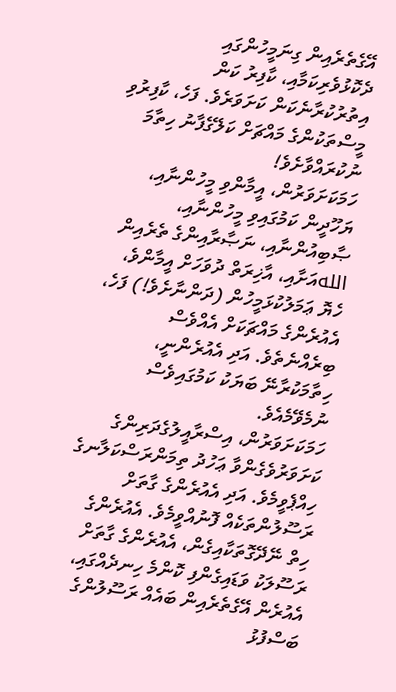އޭގެތެރެއިން ގިނަމީހުންގައި ދެކޮޅުވެރިކަމާއި، ކާފިރު ކަން އިތުރުކުރާނެކަން ކަށަވަރެވެ. ފަހެ، ކާފިރުވި މީސްތަކުންގެ މައްޗަށް ކަލޭގެފާނު ހިތާމަ ނުކުރައްވާށެވެ!
ހަމަކަށަވަރުން، އީމާންވި މީހުންނާއި، ޔަހޫދީން ކަމުގައިވި މީހުންނާއި، ޞާބިއުންނާއި، ނަޞާރާއިންގެ ތެރެއިން اللهއަށާއި، އާޚިރަތް ދުވަހަށް އީމާންވެ، ހެޔޮ ޢަމަލުކުޅަމީހުން (ދަންނާށެވެ!) ފަހެ، އެއުރެންގެ މައްޗަކަށް އެއްވެސް ބިރެއްނެތެވެ. އަދި އެއުރެންނީ، ހިތާމަކުރާނޭ ބަޔަކު ކަމުގައިވެސް ނުމެވޭމެއެވެ.
ހަމަކަށަވަރުން، އިސްރާއީލުގެދަރިންގެ ކަށަވަރުވެގެންވާ ޢަހުދު ތިމަންރަސްކަލާނގެ ހިއްޕެވީމެވެ. އަދި އެއުރެންގެ ގާތަށް ރަސޫލުންތަކެއް ފޮނުއްވީމެވެ. އެއުރެންގެ ހިތް ނޭދޭގޮތަކާއިގެން، އެއުރެންގެ ގާތަށް ރަސޫލަކު ވަޑައިގެންފި ކޮންމެ ހިނދެއްގައި، އެއުރެން އޭގެތެރެއިން ބައެއް ރަސޫލުންގެ ބަސްފުޅު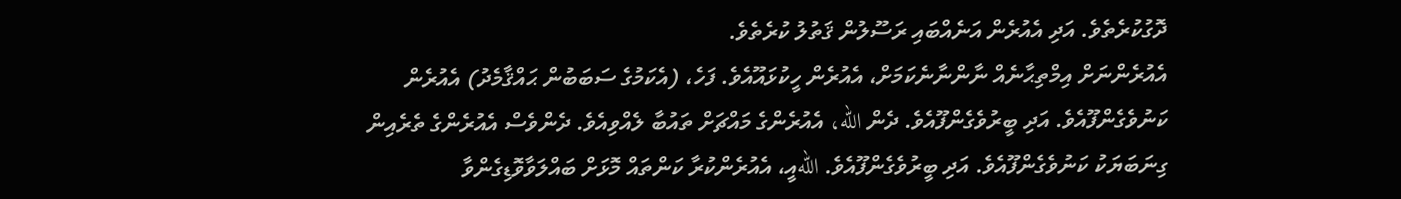ދޮގުކުރެތެވެ. އަދި އެއުރެން އަނެއްބައި ރަސޫލުން ޤަތުލު ކުރެތެވެ.
އެއުރެންނަށް އިމްތިޙާނެއް ނާންނާނެކަމަށް، އެއުރެން ހީކުޅައޫއެވެ. ފަހެ، (އެކަމުގެ ސަބަބުން ޙައްޤާމެދު) އެއުރެން ކަނުވެގެންފޫއެވެ. އަދި ބީރުވެގެންފޫއެވެ. ދެން الله، އެއުރެންގެ މައްޗަށް ތައުބާ ލެއްވިއެވެ. ދެންވެސް އެއުރެންގެ ތެރެއިން ގިނަބަޔަކު ކަނުވެގެންފޫއެވެ. އަދި ބީރުވެގެންފޫއެވެ. اللهއީ، އެއުރެންކުރާ ކަންތައް މޮޅަށް ބައްލަވާވޮޑިގެންވާ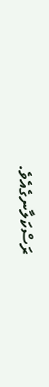ރަސްކަލާނގެއެވެ.